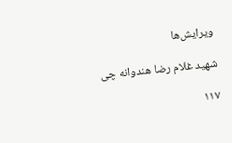ویرایش‌ها

شهید غلام رضا هندوانه چی

۱۱۷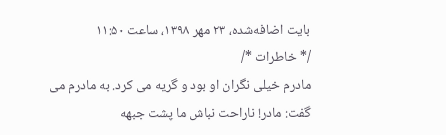بایت اضافه‌شده، ۲۳ مهر ۱۳۹۸، ساعت ۱۱:۵۰
/* خاطرات */
مادرم خیلی نگران او بود و گریه می کرد. به مادرم می گفت: مادر! ناراحت نباش ما پشت جبهه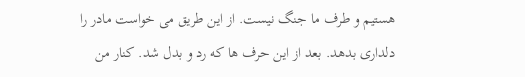هستیم و طرف ما جنگ نیست. از این طریق می خواست مادر را دلداری بدهد. بعد از این حرف ها که رد و بدل شد. کنار من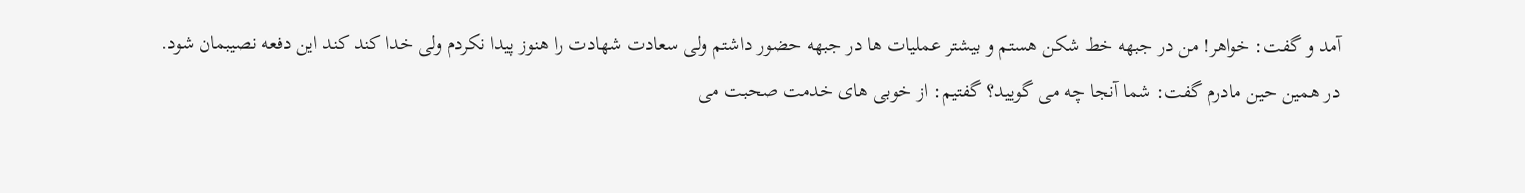آمد و گفت: خواهر! من در جبهه خط شکن هستم و بیشتر عملیات ها در جبهه حضور داشتم ولی سعادت شهادت را هنوز پیدا نکردم ولی خدا کند کند این دفعه نصیبمان شود.
در همین حین مادرم گفت: شما آنجا چه می گویید؟ گفتیم: از خوبی های خدمت صحبت می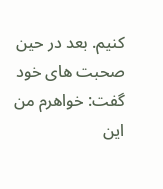کنیم. بعد در حین صحبت های خود گفت: خواهرم من این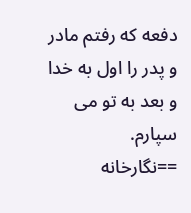دفعه که رفتم مادر و پدر را اول به خدا و بعد به تو می سپارم.
==نگارخانه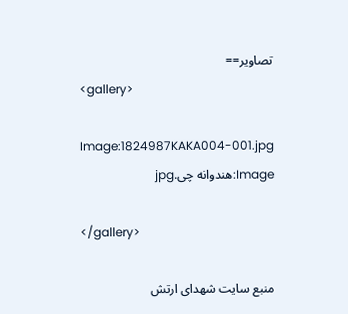تصاویر==
<gallery>

Image:1824987KAKA004-001.jpg
Image:هندوانه چی.jpg

</gallery>

منبع سایت شهدای ارتش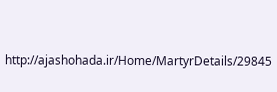http://ajashohada.ir/Home/MartyrDetails/29845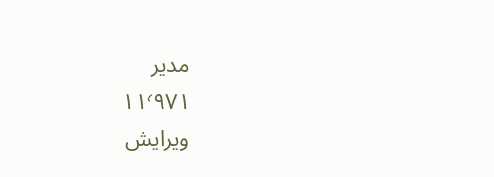مدیر
۱۱٬۹۷۱
ویرایش